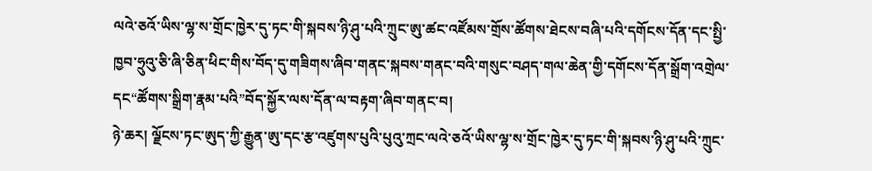ལའེ་ཅའོ་ཡིས་ལྷ་ས་གྲོང་ཁྱེར་དུ་ཏང་གི་སྐབས་ཉི་ཤུ་པའི་ཀྲུང་ཨུ་ཚང་འཛོམས་གྲོས་ཚོགས་ཐེངས་བཞི་པའི་དགོངས་དོན་དང་སྤྱི་ཁྱབ་ཧྲུའུ་ཅི་ཞི་ཅིན་ཕིང་གིས་བོད་དུ་གཟིགས་ཞིབ་གནང་སྐབས་གནང་བའི་གསུང་བཤད་གལ་ཆེན་གྱི་དགོངས་དོན་སྒྲོག་འགྲེལ་དང“ཚོགས་སྒྲིག་རྣམ་པའི”བོད་སྐྱོར་ལས་དོན་ལ་བརྟག་ཞིབ་གནང་བ།
ཉེ་ཆར། ལྗོངས་ཏང་ཨུད་ཀྱི་རྒྱུན་ཨུ་དང་རྩ་འཛུགས་པུའི་པུའུ་ཀྲང་ལའེ་ཅའོ་ཡིས་ལྷ་ས་གྲོང་ཁྱེར་དུ་ཏང་གི་སྐབས་ཉི་ཤུ་པའི་ཀྲུང་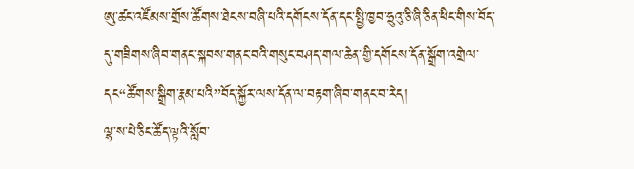ཨུ་ཚང་འཛོམས་གྲོས་ཚོགས་ཐེངས་བཞི་པའི་དགོངས་དོན་དང་སྤྱི་ཁྱབ་ཧྲུའུ་ཅི་ཞི་ཅིན་ཕིང་གིས་བོད་དུ་གཟིགས་ཞིབ་གནང་སྐབས་གནང་བའི་གསུང་བཤད་གལ་ཆེན་གྱི་དགོངས་དོན་སྒྲོག་འགྲེལ་དང“ཚོགས་སྒྲིག་རྣམ་པའི”བོད་སྐྱོར་ལས་དོན་ལ་བརྟག་ཞིབ་གནང་བ་རེད།
ལྷ་ས་པེ་ཅིང་ཚོད་ལྟའི་སློབ་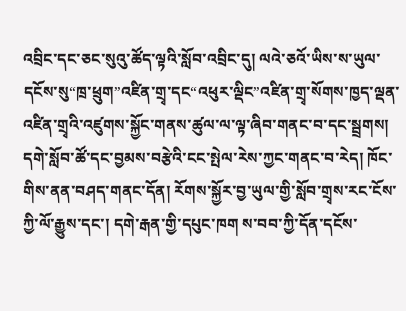འབྲིང་དང་ཅང་སུའུ་ཚོད་ལྟའི་སློབ་འབྲིང་དུ། ལའེ་ཅའོ་ཡིས་ས་ཡུལ་དངོས་སུ“ཁྲ་ཕྲུག”འཛིན་གྲྭ་དང“འཕུར་ལྡིང”འཛིན་གྲྭ་སོགས་ཁྱད་ལྡན་འཛིན་གྲྭའི་འཛུགས་སྐྱོང་གནས་ཚུལ་ལ་ལྟ་ཞིབ་གནང་བ་དང་སྦྲགས། དགེ་སློབ་ཚོ་དང་བྱམས་བརྩེའི་ངང་སྤེལ་རེས་ཀྱང་གནང་བ་རེད། ཁོང་གིས་ནན་བཤད་གནང་དོན། རོགས་སྐྱོར་བྱ་ཡུལ་གྱི་སློབ་གྲྭས་རང་ངོས་ཀྱི་ལོ་རྒྱུས་དང་། དགེ་རྒན་གྱི་དཔུང་ཁག ས་བབ་ཀྱི་དོན་དངོས་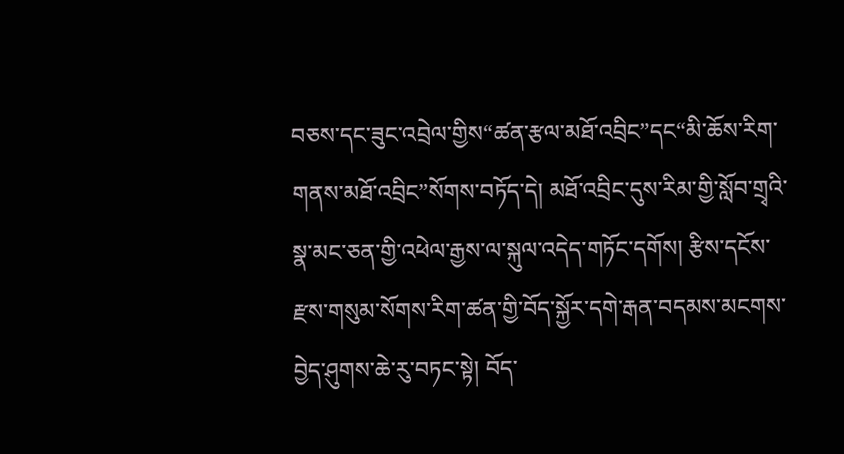བཅས་དང་ཟུང་འབྲེལ་གྱིས“ཚན་རྩལ་མཐོ་འབྲིང”དང“མི་ཆོས་རིག་གནས་མཐོ་འབྲིང”སོགས་བཏོད་དེ། མཐོ་འབྲིང་དུས་རིམ་གྱི་སློབ་གྲྭའི་སྣ་མང་ཅན་གྱི་འཕེལ་རྒྱས་ལ་སྐུལ་འདེད་གཏོང་དགོས། རྩིས་དངོས་རྫས་གསུམ་སོགས་རིག་ཚན་གྱི་བོད་སྐྱོར་དགེ་རྒན་བདམས་མངགས་བྱེད་ཤུགས་ཆེ་རུ་བཏང་སྟེ། བོད་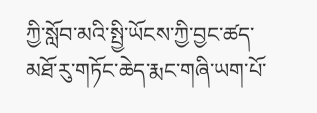ཀྱི་སློབ་མའི་སྤྱི་ཡོངས་ཀྱི་བྱང་ཚད་མཐོ་རུ་གཏོང་ཆེད་རྨང་གཞི་ཡག་པོ་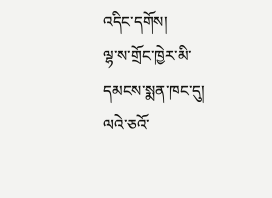འདིང་དགོས།
ལྷ་ས་གྲོང་ཁྱེར་མི་དམངས་སྨན་ཁང་དུ། ལའེ་ཅའོ་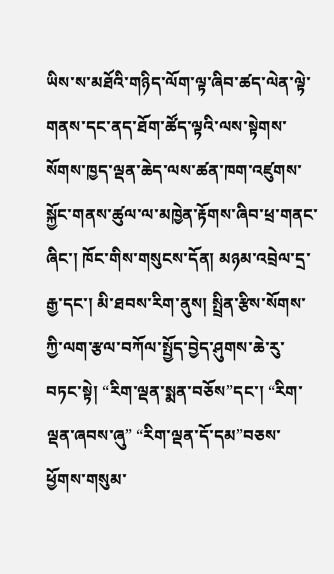ཡིས་ས་མཐོའི་གཉིད་ལོག་ལྟ་ཞིབ་ཚད་ལེན་ལྟེ་གནས་དང་ནད་ཐོག་ཚོད་ལྟའི་ལས་སྟེགས་སོགས་ཁྱད་ལྡན་ཆེད་ལས་ཚན་ཁག་འཛུགས་སྐྱོང་གནས་ཚུལ་ལ་མཁྱེན་རྟོགས་ཞིབ་ཕྲ་གནང་ཞིང་། ཁོང་གིས་གསུངས་དོན། མཉམ་འབྲེལ་དྲ་རྒྱ་དང་། མི་ཐབས་རིག་ནུས། སྤྲིན་རྩིས་སོགས་ཀྱི་ལག་རྩལ་བཀོལ་སྤྱོད་བྱེད་ཤུགས་ཆེ་རུ་བཏང་སྟེ། “རིག་ལྡན་སྨན་བཅོས”དང་། “རིག་ལྡན་ཞབས་ཞུ” “རིག་ལྡན་དོ་དམ”བཅས་ཕྱོགས་གསུམ་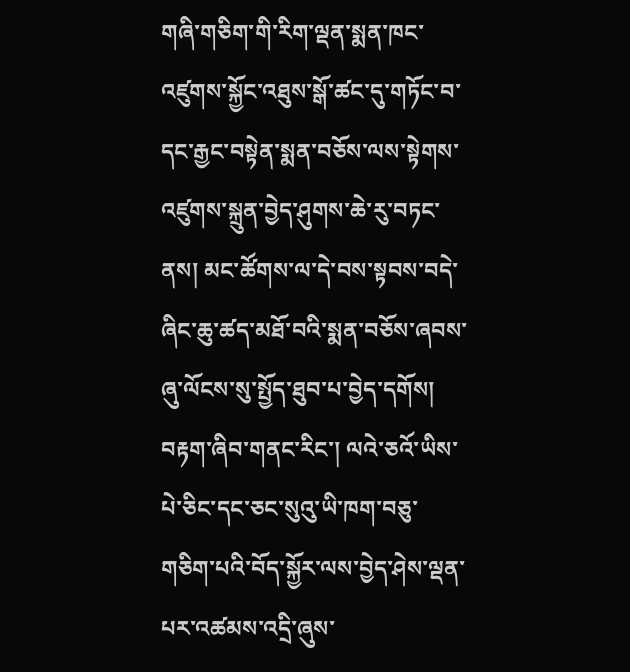གཞི་གཅིག་གི་རིག་ལྡན་སྨན་ཁང་འཛུགས་སྐྱོང་འཐུས་སྒོ་ཚང་དུ་གཏོང་བ་དང་རྒྱང་བསྟེན་སྨན་བཅོས་ལས་སྟེགས་འཛུགས་སྐྲུན་བྱེད་ཤུགས་ཆེ་རུ་བཏང་ནས། མང་ཚོགས་ལ་དེ་བས་སྟབས་བདེ་ཞིང་ཆུ་ཚད་མཐོ་བའི་སྨན་བཅོས་ཞབས་ཞུ་ལོངས་སུ་སྤྱོད་ཐུབ་པ་བྱེད་དགོས།
བརྟག་ཞིབ་གནང་རིང་། ལའེ་ཅའོ་ཡིས་པེ་ཅིང་དང་ཅང་སུའུ་ཡི་ཁག་བཅུ་གཅིག་པའི་བོད་སྐྱོར་ལས་བྱེད་ཤེས་ལྡན་པར་འཚམས་འདྲི་ཞུས་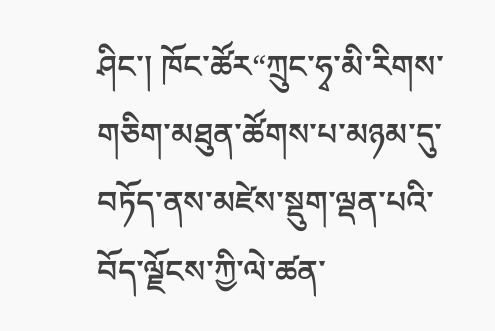ཤིང་། ཁོང་ཚོར“ཀྲུང་ཧྭ་མི་རིགས་གཅིག་མཐུན་ཚོགས་པ་མཉམ་དུ་བཏོད་ནས་མཛེས་སྡུག་ལྡན་པའི་བོད་ལྗོངས་ཀྱི་ལེ་ཚན་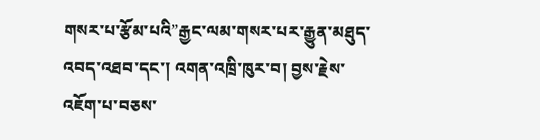གསར་པ་རྩོམ་པའི”རྒྱང་ལམ་གསར་པར་རྒྱུན་མཐུད་འབད་འཐབ་དང་། འགན་འཁྲི་ཁུར་བ། བྱས་རྗེས་འཇོག་པ་བཅས་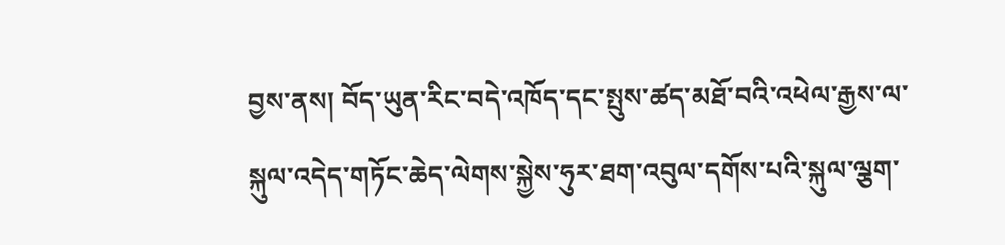བྱས་ནས། བོད་ཡུན་རིང་བདེ་འཁོད་དང་སྤུས་ཚད་མཐོ་བའི་འཕེལ་རྒྱས་ལ་སྐུལ་འདེད་གཏོང་ཆེད་ལེགས་སྐྱེས་ཧུར་ཐག་འབུལ་དགོས་པའི་སྐུལ་ལྕག་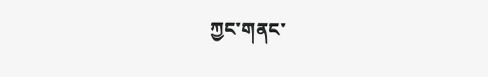ཀྱང་གནང་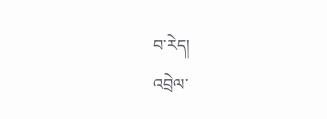བ་རེད།
འབྲེལ་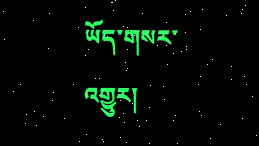ཡོད་གསར་འགྱུར།